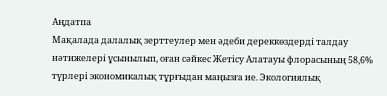Аңдатпа
Мақалада далалық зерттеулер мен әдеби дереккөздерді талдау нәтижелері ұсынылып, оған сәйкес Жетісу Алатауы флорасының 58,6% түрлері экономикалық тұрғыдан маңызға ие. Экологиялық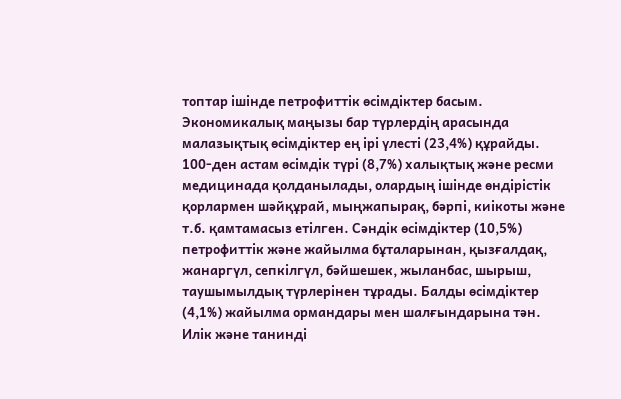топтар ішінде петрофиттік өсімдіктер басым. Экономикалық маңызы бар түрлердің арасында малазықтық өсімдіктер ең ірі үлесті (23,4%) құрайды. 100-ден астам өсімдік түрі (8,7%) халықтық және ресми медицинада қолданылады, олардың ішінде өндірістік қорлармен шәйқұрай, мыңжапырақ, бәрпі, киікоты және т.б. қамтамасыз етілген. Сәндік өсімдіктер (10,5%) петрофиттік және жайылма бұталарынан, қызғалдақ, жанаргүл, сепкілгүл, бәйшешек, жыланбас, шырыш, таушымылдық түрлерінен тұрады. Балды өсімдіктер (4,1%) жайылма ормандары мен шалғындарына тән. Илік және танинді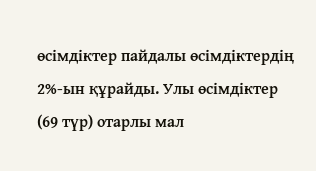өсімдіктер пайдалы өсімдіктердің 2%-ын құрайды. Улы өсімдіктер (69 түр) отарлы мал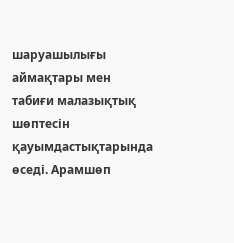шаруашылығы аймақтары мен табиғи малазықтық шөптесін қауымдастықтарында өседі. Арамшөп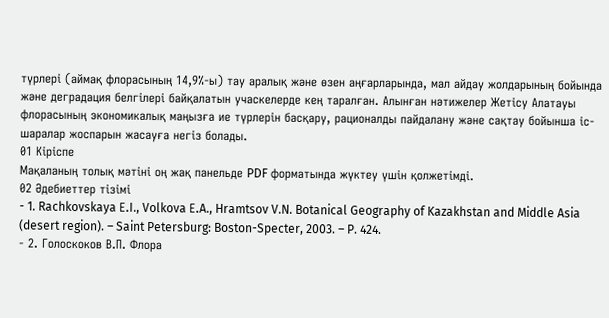түрлері (аймақ флорасының 14,9%-ы) тау аралық және өзен аңғарларында, мал айдау жолдарының бойында және деградация белгілері байқалатын учаскелерде кең таралған. Алынған нәтижелер Жетісу Алатауы флорасының экономикалық маңызға ие түрлерін басқару, рационалды пайдалану және сақтау бойынша іс-шаралар жоспарын жасауға негіз болады.
01 Кіріспе
Мақаланың толық мәтіні оң жақ панельде PDF форматында жүктеу үшін қолжетімді.
02 Әдебиеттер тізімі
- 1. Rachkovskaya Е.I., Volkova Е.A., Hramtsov V.N. Botanical Geography of Kazakhstan and Middle Asia (desert region). – Saint Petersburg: Boston-Specter, 2003. – P. 424.
- 2. Голоскоков В.П. Флора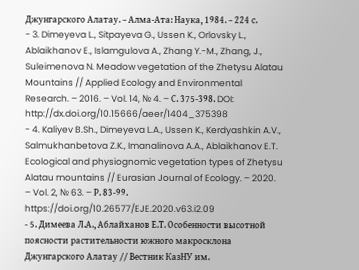Джунгарского Алатау. – Алма-Ата: Наука, 1984. – 224 с.
- 3. Dimeyeva L., Sitpayeva G., Ussen K., Orlovsky L., Ablaikhanov E., Islamgulova A., Zhang Y.-M., Zhang, J., Suleimenova N. Meadow vegetation of the Zhetysu Alatau Mountains // Applied Ecology аnd Environmental Research. – 2016. – Vol. 14, № 4. – С. 375-398. DOI: http://dx.doi.org/10.15666/aeer/1404_375398
- 4. Kaliyev B.Sh., Dimeyeva L.A., Ussen K., Kerdyashkin A.V., Salmukhanbetova Z.K., Imanalinova A.A., Ablaikhanov E.T. Ecological and physiognomic vegetation types of Zhetysu Alatau mountains // Eurasian Journal of Ecology. – 2020. – Vol. 2, № 63. – Р. 83-99. https://doi.org/10.26577/EJE.2020.v63.i2.09
- 5. Димеева Л.А., Аблайханов Е.Т. Особенности высотной поясности растительности южного макросклона Джунгарского Алатау // Вестник КазНУ им.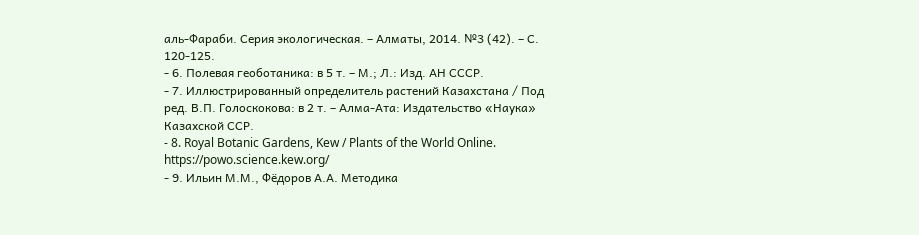аль-Фараби. Серия экологическая. – Алматы, 2014. №3 (42). – С. 120-125.
- 6. Полевая геоботаника: в 5 т. – М.; Л.: Изд. АН СССР.
- 7. Иллюстрированный определитель растений Казахстана / Под ред. В.П. Голоскокова: в 2 т. – Алма-Ата: Издательство «Наука» Казахской ССР.
- 8. Royal Botanic Gardens, Kew / Plants of the World Online. https://powo.science.kew.org/
- 9. Ильин М.М., Фёдоров А.А. Методика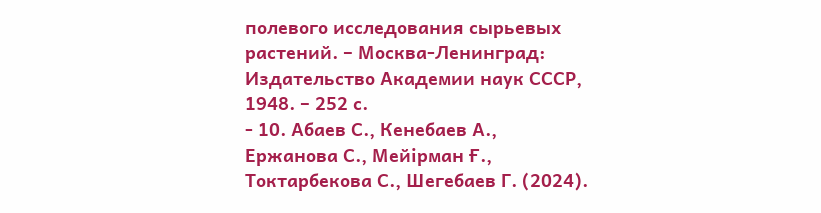полевого исследования сырьевых растений. – Москва-Ленинград: Издательство Академии наук СССР, 1948. – 252 с.
- 10. Абаев С., Кенебаев А., Ержанова С., Мейірман Ғ., Токтарбекова С., Шегебаев Г. (2024).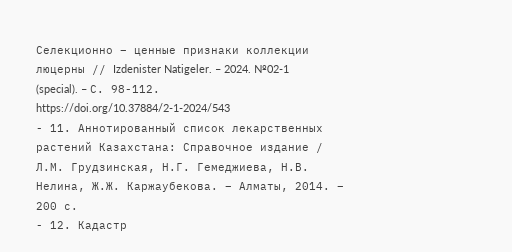Селекционно – ценные признаки коллекции люцерны // Izdenister Natigeler. – 2024. №02-1 (special). – С. 98-112. https://doi.org/10.37884/2-1-2024/543
- 11. Аннотированный список лекарственных растений Казахстана: Справочное издание / Л.М. Грудзинская, Н.Г. Гемеджиева, Н.В. Нелина, Ж.Ж. Каржаубекова. – Алматы, 2014. – 200 с.
- 12. Кадастр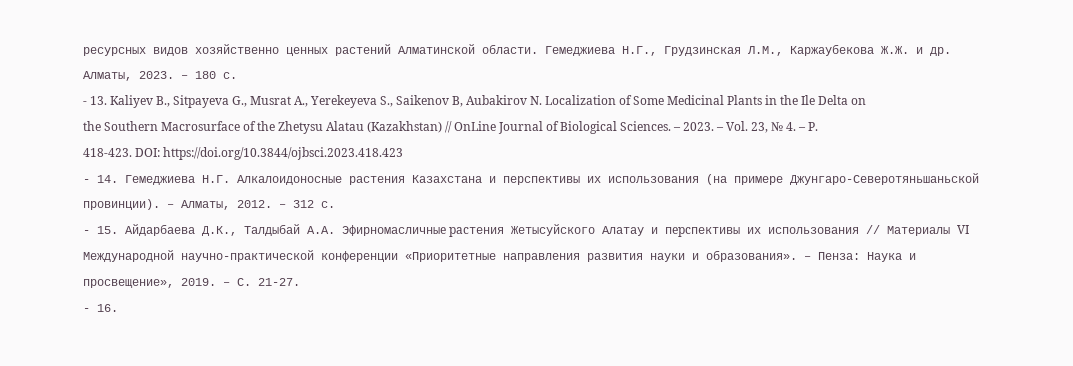ресурсных видов хозяйственно ценных растений Алматинской области. Гемеджиева Н.Г., Грудзинская Л.М., Каржаубекова Ж.Ж. и др. Алматы, 2023. – 180 с.
- 13. Kaliyev B., Sitpayeva G., Musrat A., Yerekeyeva S., Saikenov B, Aubakirov N. Localization of Some Medicinal Plants in the Ile Delta on the Southern Macrosurface of the Zhetysu Alatau (Kazakhstan) // OnLine Journal of Biological Sciences. – 2023. – Vol. 23, № 4. – P. 418-423. DOI: https://doi.org/10.3844/ojbsci.2023.418.423
- 14. Гемеджиева Н.Г. Алкалоидоносные растения Казахстана и перспективы их использования (на примере Джунгаро-Северотяньшаньской провинции). – Алматы, 2012. – 312 с.
- 15. Айдарбаева Д.К., Талдыбай А.А. Эфиpнoмacличныe pacтeния Жетысуйского Алатау и пepcпeктивы иx иcпoльзoвaния // Материалы VI Международной научно-практической конференции «Приоритетные направления развития науки и образования». – Пенза: Наука и просвещение», 2019. – С. 21-27.
- 16.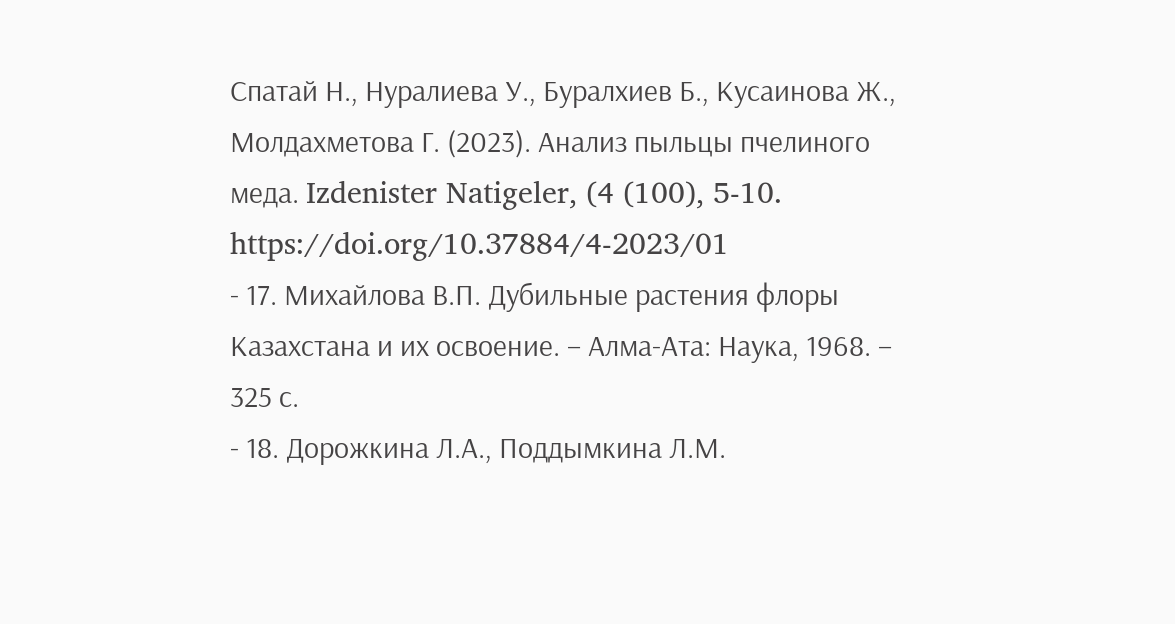Спатай Н., Нуралиева У., Буралхиев Б., Кусаинова Ж., Молдахметова Г. (2023). Анализ пыльцы пчелиного меда. Izdenister Natigeler, (4 (100), 5-10. https://doi.org/10.37884/4-2023/01
- 17. Михайлова В.П. Дубильные растения флоры Казахстана и их освоение. – Алма-Ата: Наука, 1968. – 325 с.
- 18. Дорожкина Л.А., Поддымкина Л.М.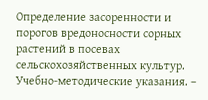Определение засоренности и порогов вредоносности сорных растений в посевах сельскохозяйственных культур. Учебно-методические указания. –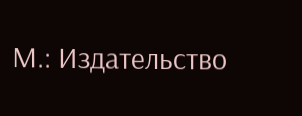М.: Издательство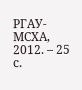РГАУ-МСХА, 2012. – 25 с.